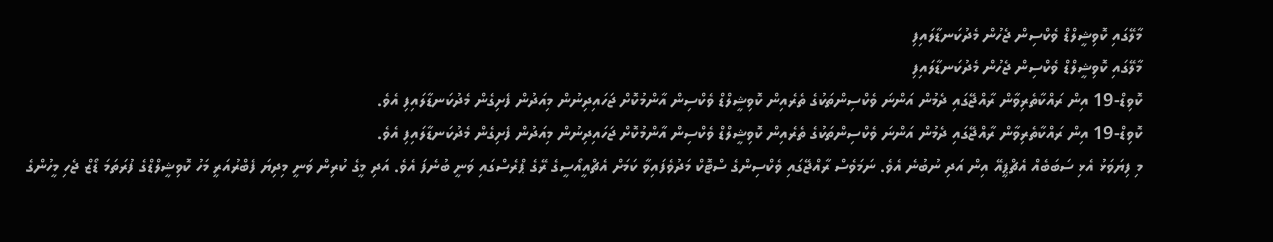މާލޭގައި ކޮވިޝީލްޑް ވެކްސިން ޖެހުން މެދުކަނޑާލައިފި
މާލޭގައި ކޮވިޝީލްޑް ވެކްސިން ޖެހުން މެދުކަނޑާލައިފި
ކޮވިޑް-19 އިން ރައްކާތެރިވާން ރާއްޖޭގައި ދެމުން އަންނަ ވެކްސިންތަކުގެ ތެރެއިން ކޮވިޝީލްޑް ވެކްސިން އާންމުކޮށް ޖަހައިދިނުން މިއަދުން ފެށިގެން މެދުކަނޑާލައިފި އެވެ.
ކޮވިޑް-19 އިން ރައްކާތެރިވާން ރާއްޖޭގައި ދެމުން އަންނަ ވެކްސިންތަކުގެ ތެރެއިން ކޮވިޝީލްޑް ވެކްސިން އާންމުކޮށް ޖަހައިދިނުން މިއަދުން ފެށިގެން މެދުކަނޑާލައިފި އެވެ.
މި ފިޔަވަޅު އެޅި ސަބަބެއް އެޗްޕީއޭ އިން އަދި ނުބުނެ އެވެ. ނަމަވެސް ރާއްޖޭގައި ވެކްސިންގެ ސްޓޮކް މަދުވެފައިވާ ކަމަށް އެޗްއީއޯސީގެ ރޭގެ ޕްރެސްގައި ވަނީ ބުނެފަ އެވެ. އަދި މީގެ ކުރިން ވަނީ މިދިޔަ ފެބްރުއަރީ މަހު ކޮވިޝީލްޑްގެ ފުރަތަމަ ޑޯޒް ޖެހި މީހުންގެ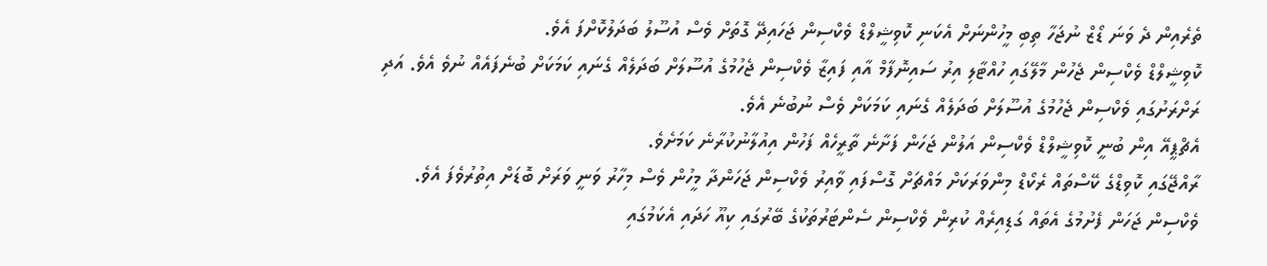ތެރެއިން ދެ ވަނަ ޑޯޒް ނުޖަހާ ތިބި މީހުންނަށް އެކަނި ކޮވިޝީލްޑް ވެކްސިން ޖަހައިދޭ ގޮތަށް ވެސް އުސޫލު ބަދަލުކޮށްފަ އެވެ.
ކޮވިޝީލްޑް ވެކްސިން ޖެހުން މާލޭގައި ހުއްޓާލި އިރު ސައިނޮފާމް އާއި ފައިޒާ ވެކްސިން ޖެހުމުގެ އުސޫލަށް ބަދަލެއް ގެނައި ކަމަކަށް ބުނެފައެއް ނުވެ އެވެ. އަދި ރަށްރަށުގައި ވެކްސިން ޖެހުމުގެ އުސޫލަށް ބަދަލެއް ގެނައި ކަމަކަށް ވެސް ނުބުނެ އެވެ.
އެޗްޕީއޭ އިން ބުނީ ކޮވިޝީލްޑް ވެކްސިން އަލުން ޖަހަން ފަށާނެ ތާރީހެއް ފަހުން އިއުލާނުކުރާނެ ކަމަށެވެ.
ރާއްޖޭގައި ކޮވިޑްގެ ކޭސްތައް ރެކޯޑް މިންވަރަކަށް މައްޗަށް ގޮސްފައި ވާއިރު ވެކްސިން ޖަހަންދާ މީހުން ވެސް މިހާރު ވަނީ ވަރަށް ބޮޑަށް އިތުރުވެފަ އެވެ. ވެކްސިން ޖަހަން ފެށުމުގެ އެތައް ގަޑިއިރެއް ކުރިން ވެކްސިން ސެންޓަރުތަކުގެ ބޭރުގައި ކިއޫ ހަދައި އެކަމުގައި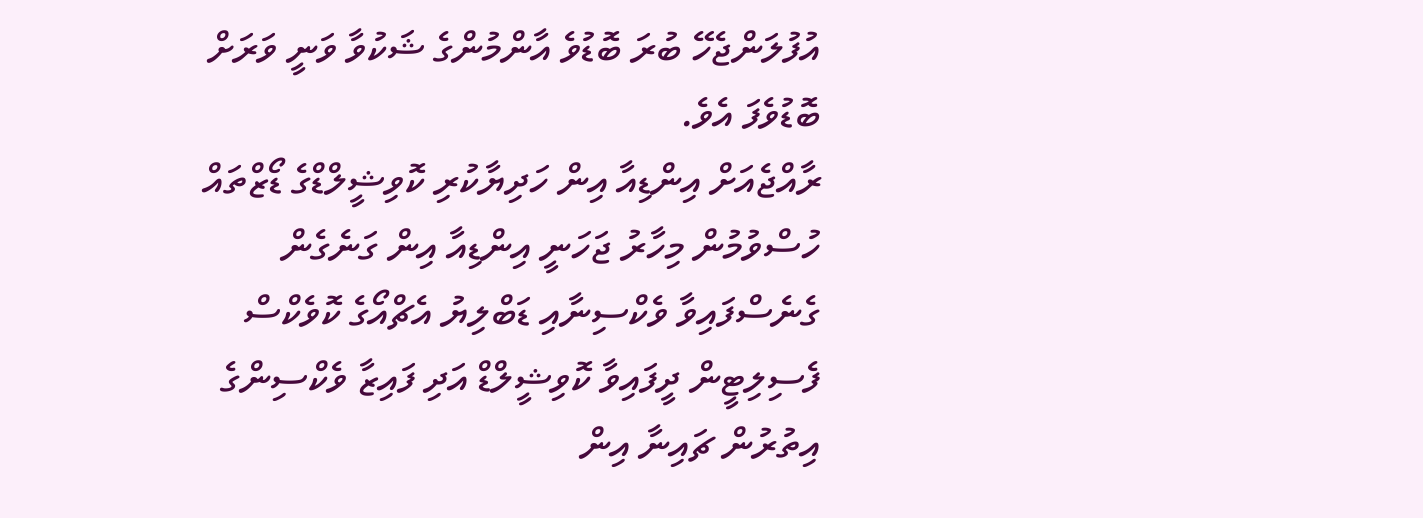އުފުލަންޖެހޭ ބުރަ ބޮޑުވެ އާންމުންގެ ޝަކުވާ ވަނީ ވަރަށް ބޮޑުވެފަ އެވެ.
ރާއްޖެއަށް އިންޑިއާ އިން ހަދިޔާކުރި ކޮވިޝީލްޑްގެ ޑޯޒްތައް ހުސްވުމުން މިހާރު ޖަހަނީ އިންޑިއާ އިން ގަނެގެން ގެނެސްފައިވާ ވެކްސިނާއި ޑަބްލިޔު އެޗްއޯގެ ކޮވެކްސް ފެސިލިޓީން ދީފައިވާ ކޮވިޝީލްޑް އަދި ފައިޒާ ވެކްސިންގެ އިތުރުން ޗައިނާ އިން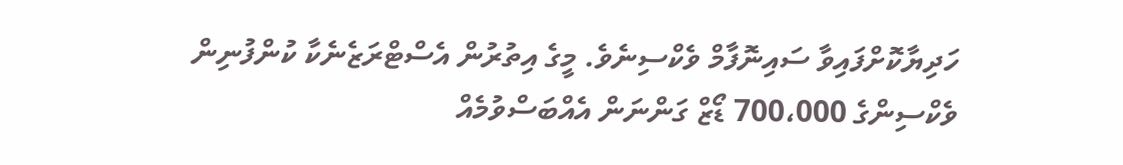ހަދިޔާކޮށްފައިވާ ސައިނޮފާމް ވެކްސިނެވެ. މީގެ އިތުރުން އެސްޓްރަޒެނެކާ ކުންފުނިން ވެކްސިންގެ 700،000 ޑޯޒް ގަންނަން އެއްބަސްވުމެއް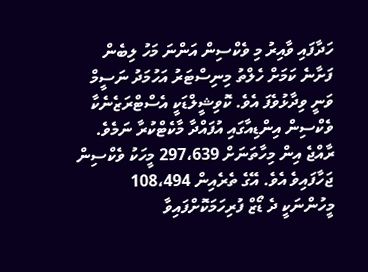ހަދާފައި ވާއިރު މި ވެކްސިން އަންނަ މަހު ލިބެން ފަށާނެ ކަމަށް ހެލްތު މިނިސްޓަރު އަހުމަދު ނަސީމް ވަނީ ވިދާޅުވެފަ އެވެ. ކޮވިޝީލްޑަކީ އެސްޓްރަޒެނެކާ ވެކްސިން އިންޑިއާގައި އުފައްދާ މާކެޓްކުރާ ނަމެވެ.
ރާއްޖެ އިން މިހާތަނަށް 297،639 މީހަކު ވެކްސިން ޖަހާފައިވެ އެވެ. އޭގެ ތެރެއިން 108،494 މީހުންނަކީ ދެ ޑޯޒް ފުރިހަމަކޮށްފައިވާ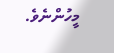މީހުންނެވެ.